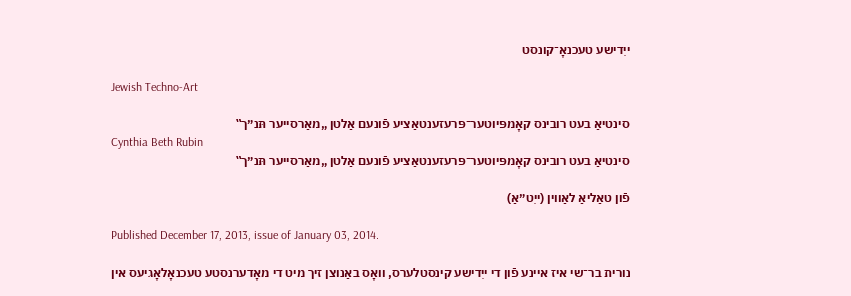ייִדישע טעכנאָ־קונסט

Jewish Techno-Art

סינטיאַ בעט רובינס קאָמפּיוטער־פּרעזענטאַציע פֿונעם אַלטן „מאַרסייער תּנ״ך‟
Cynthia Beth Rubin
סינטיאַ בעט רובינס קאָמפּיוטער־פּרעזענטאַציע פֿונעם אַלטן „מאַרסייער תּנ״ך‟

פֿון טאַליאַ לאַווין (ייִט״אַ)

Published December 17, 2013, issue of January 03, 2014.

נורית בר־שי איז איינע פֿון די ייִדישע קינסטלערס, וואָס באַנוצן זיך מיט די מאָדערנסטע טעכנאָלאָגיעס אין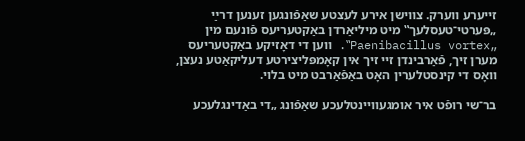זייערע ווערק. צווישן אירע לעצטע שאַפֿונגען זענען דרײַ „פּערטי־טעסלעך‟ מיט מיליאַרדן באַקטעריעס פֿונעם מין „Paenibacillus vortex‟. ווען די דאָזיקע באַקטעריעס מערן זיך, פֿאַרבינדן זיי זיך אין קאָמפּליצירטע דעליקאַטע נעצן, וואָס די קינסטלערין האָט באַפֿאַרבט מיט בלוי.

בר־שי רופֿט איר אומגעוויינטלעכע שאַפֿונג „די באַדינגלעכע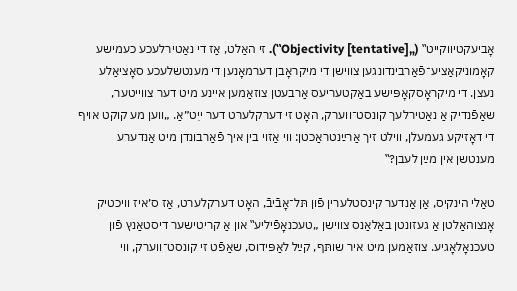אָביעקטיווקייט‟ („Objectivity [tentative]‟). זי האַלט, אַז די נאַטירלעכע כעמישע קאָמוניקאַציע־פֿאַרבינדונגען צווישן די מיקראָבן דערמאָנען די מענטשלעכע סאָציאַלע נעצן. די מיקראָסקאָפּישע באַקטעריעס אַרבעטן צוזאַמען איינע מיט דער צווייטער, שאַפֿנדיק אַ נאַטירלעך קונסט־ווערק, האָט זי דערקלערט דער ייִט״אַ. „ווען מע קוקט אויף די דאָזיקע געמעלן, ווילט זיך אַרײַנטראַכטן: ווי אַזוי בין איך פֿאַרבונדן מיט אַנדערע מענטשן אין מײַן לעבן?‟

טאַלי הינקיס, אַן אַנדער קינסטלערין פֿון תּל־אָבֿיבֿ, האָט דערקלערט, אַז ס׳איז וויכטיק אָנצוהאַלטן אַ געזונטן באַלאַנס צווישן „טעכנאָפֿיליע‟ און אַ קריטישער דיסטאַנץ פֿון טעכנאָלאָגיע. צוזאַמען מיט איר שותּף, קײַל לאַפּידוס, שאַפֿט זי קונסט־ווערק, ווי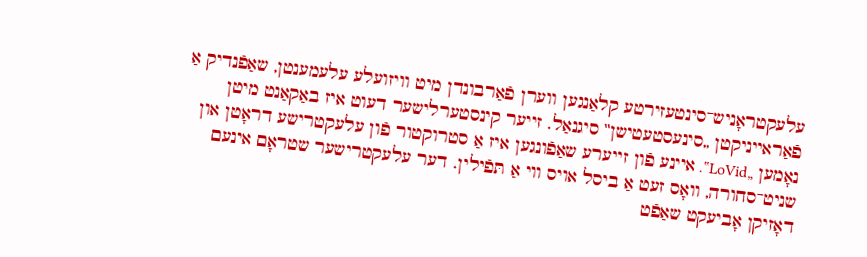עלעקטראָניש־סינטעזירטע קלאַנגען ווערן פֿאַרבונדן מיט וויזועלע עלעמענטן, שאַפֿנדיק אַ פֿאַראייניקטן „סינעסטעטישן‟ סיגנאַל. זייער קינסטערלישער דעוט איז באַקאַנט מיטן נאָמען „LoVid‟. איינע פֿון זייערע שאַפֿונגען איז אַ סטרוקטור פֿון עלעקטרישע דראָטן און שניט־סחורה, וואָס זעט אַ ביסל אויס ווי אַ תּפֿילין. דער עלעקטרישער שטראָם אינעם דאָזיקן אָביעקט שאַפֿט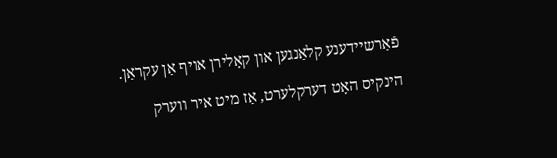פֿאַרשיידענע קלאַנגען און קאָלירן אויף אַן עקראַן.

הינקיס האָט דערקלערט, אַז מיט איר ווערק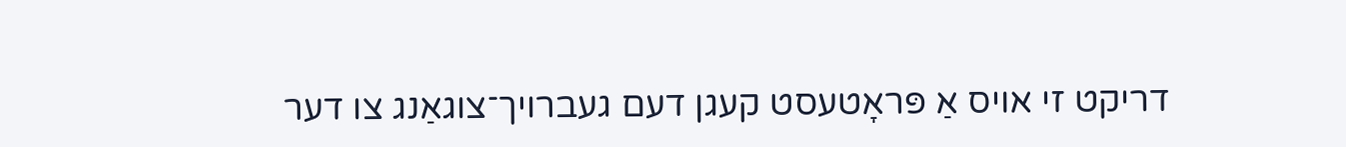דריקט זי אויס אַ פּראָטעסט קעגן דעם געברויך־צוגאַנג צו דער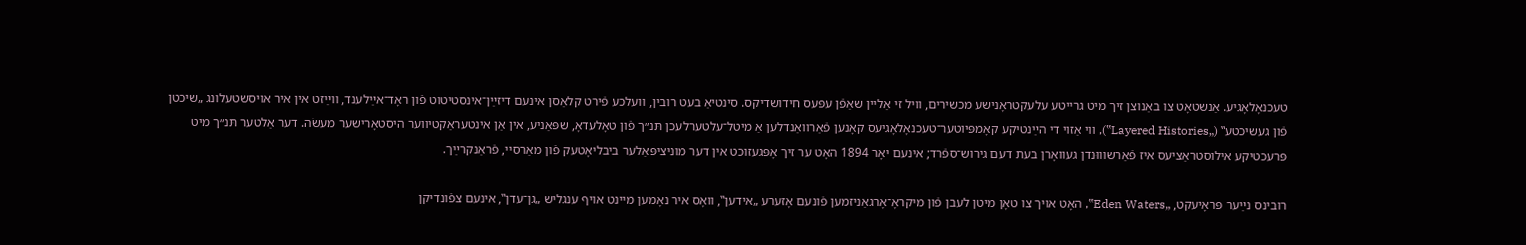טעכנאָלאָגיע. אַנשטאָט צו באַנוצן זיך מיט גרייטע עלעקטראָנישע מכשירים, וויל זי אַליין שאַפֿן עפּעס חידושדיקס. סינטיאַ בעט רובין, וועלכע פֿירט קלאַסן אינעם דיזײַן־אינסטיטוט פֿון ראָד־אײַלענד, ווײַזט אין איר אויסשטעלונג „שיכטן פֿון געשיכטע‟ („Layered Histories‟), ווי אַזוי די הײַנטיקע קאָמפּיוטער־טעכנאָלאָגיעס קאָנען פֿאַרוואַנדלען אַ מיטל־עלטערלעכן תּנ״ך פֿון טאָלעדאָ, שפּאַניע, אין אַן אינטעראַקטיווער היסטאָרישער מעשׂה. דער אַלטער תּנ״ך מיט פּרעכטיקע אילוסטראַציעס איז פֿאַרשוווּנדן געוואָרן בעת דעם גירוש־ספֿרד; אינעם יאָר 1894 האָט ער זיך אָפּגעזוכט אין דער מוניציפּאַלער ביבליאָטעק פֿון מאַרסיי, פֿראַנקרײַך.

רובינס נײַער פּראָיעקט, „Eden Waters‟, האָט אויך צו טאָן מיטן לעבן פֿון מיקראָ־אָרגאַניזמען פֿונעם אָזערע „אידען‟, וואָס איר נאָמען מיינט אויף ענגליש „גן־עדן‟, אינעם צפֿונדיקן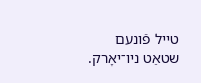טייל פֿונעם שטאַט ניו־יאָרק.